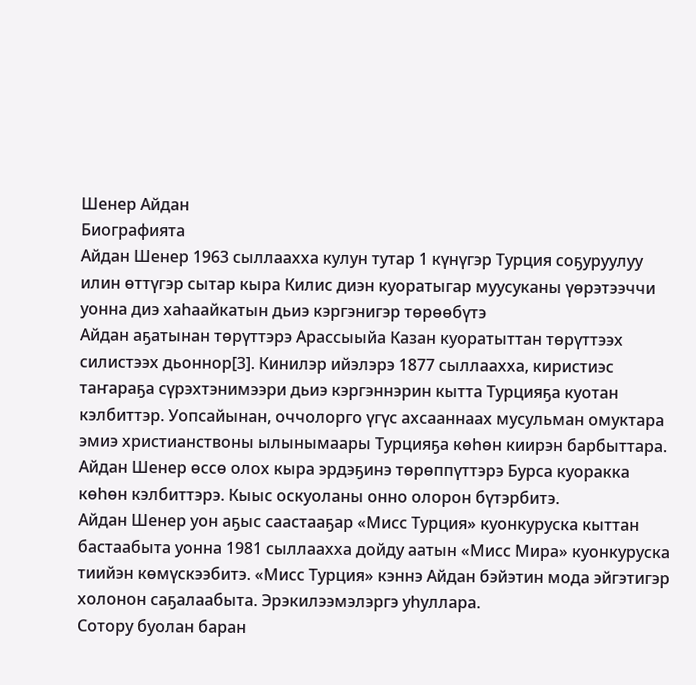Шенер Айдан
Биографията
Айдан Шенер 1963 сыллаахха кулун тутар 1 күнүгэр Турция соҕуруулуу илин өттүгэр сытар кыра Килис диэн куоратыгар муусуканы үөрэтээччи уонна диэ хаһаайкатын дьиэ кэргэнигэр төрөөбүтэ
Айдан аҕатынан төрүттэрэ Арассыыйа Казан куоратыттан төрүттээх силистээх дьоннор[3]. Кинилэр ийэлэрэ 1877 сыллаахха, киристиэс таҥараҕа сүрэхтэнимээри дьиэ кэргэннэрин кытта Турцияҕа куотан кэлбиттэр. Уопсайынан, оччолорго үгүс ахсааннаах мусульман омуктара эмиэ христианствоны ылынымаары Турцияҕа көһөн киирэн барбыттара. Айдан Шенер өссө олох кыра эрдэҕинэ төрөппүттэрэ Бурса куоракка көһөн кэлбиттэрэ. Кыыс оскуоланы онно олорон бүтэрбитэ.
Айдан Шенер уон аҕыс саастааҕар «Мисс Турция» куонкуруска кыттан бастаабыта уонна 1981 сыллаахха дойду аатын «Мисс Мира» куонкуруска тиийэн көмүскээбитэ. «Мисс Турция» кэннэ Айдан бэйэтин мода эйгэтигэр холонон саҕалаабыта. Эрэкилээмэлэргэ уһуллара.
Сотору буолан баран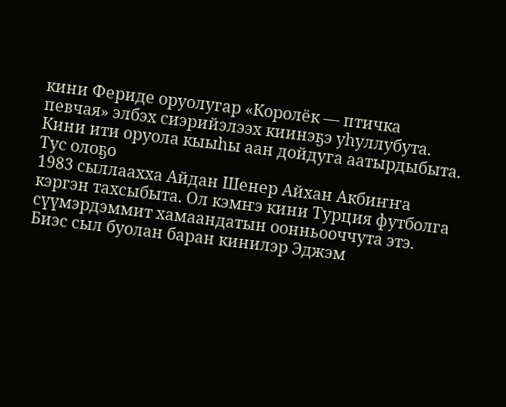кини Фериде оруолугар «Королёк — птичка певчая» элбэх сиэрийэлээх киинэҕэ уһуллубута. Кини ити оруола кыыһы аан дойдуга аатырдыбыта.
Тус олоҕо
1983 сыллаахха Айдан Шенер Айхан Акбиҥҥа кэргэн тахсыбыта. Ол кэмҥэ кини Турция футболга сүүмэрдэммит хамаандатын оонньооччута этэ. Биэс сыл буолан баран кинилэр Эджэм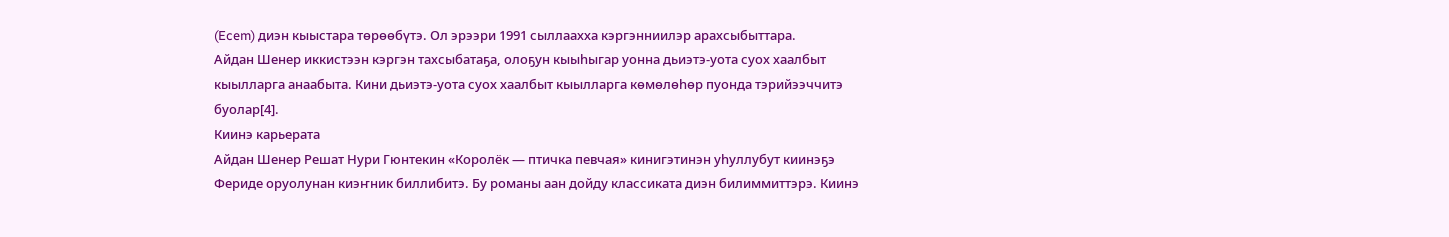(Ecem) диэн кыыстара төрөөбүтэ. Ол эрээри 1991 сыллаахха кэргэнниилэр арахсыбыттара.
Айдан Шенер иккистээн кэргэн тахсыбатаҕа, олоҕун кыыһыгар уонна дьиэтэ-уота суох хаалбыт кыылларга анаабыта. Кини дьиэтэ-уота суох хаалбыт кыылларга көмөлөһөр пуонда тэрийээччитэ буолар[4].
Киинэ карьерата
Айдан Шенер Решат Нури Гюнтекин «Королёк — птичка певчая» кинигэтинэн уһуллубут киинэҕэ Фериде оруолунан киэҥник биллибитэ. Бу романы аан дойду классиката диэн билиммиттэрэ. Киинэ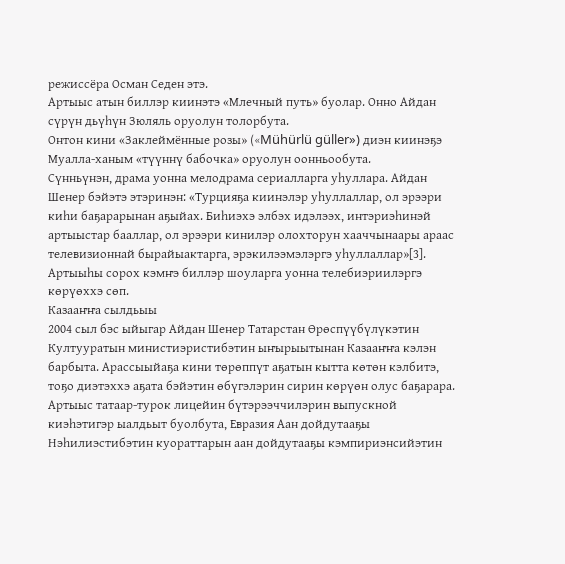режиссёра Осман Седен этэ.
Артыыс атын биллэр киинэтэ «Млечный путь» буолар. Онно Айдан сүрүн дьүһүн Зюляль оруолун толорбута.
Онтон кини «Заклеймённые розы» («Mühürlü güller») диэн киинэҕэ Муалла-ханым «түүннү бабочка» оруолун оонньообута.
Сүнньүнэн, драма уонна мелодрама сериалларга уһуллара. Айдан Шенер бэйэтэ этэринэн: «Турцияҕа киинэлэр уһуллаллар, ол эрээри киһи баҕарарынан аҕыйах. Биһиэхэ элбэх идэлээх, интэриэһинэй артыыстар бааллар, ол эрээри кинилэр олохторун хааччынаары араас телевизионнай бырайыактарга, эрэкилээмэлэргэ уһуллаллар»[3]. Артыыһы сорох кэмҥэ биллэр шоуларга уонна телебиэриилэргэ көрүөххэ сөп.
Казааҥҥа сылдьыы
2004 сыл бэс ыйыгар Айдан Шенер Татарстан Өрөспүүбүлүкэтин Култууратын министиэристибэтин ыҥырыытынан Казааҥҥа кэлэн барбыта. Арассыыйаҕа кини төрөппүт аҕатын кытта көтөн кэлбитэ, тоҕо диэтэххэ аҕата бэйэтин өбүгэлэрин сирин көрүөн олус баҕарара. Артыыс татаар-турок лицейин бүтэрээччилэрин выпускной киэһэтигэр ыалдьыт буолбута, Евразия Аан дойдутааҕы Нэһилиэстибэтин куораттарын аан дойдутааҕы кэмпириэнсийэтин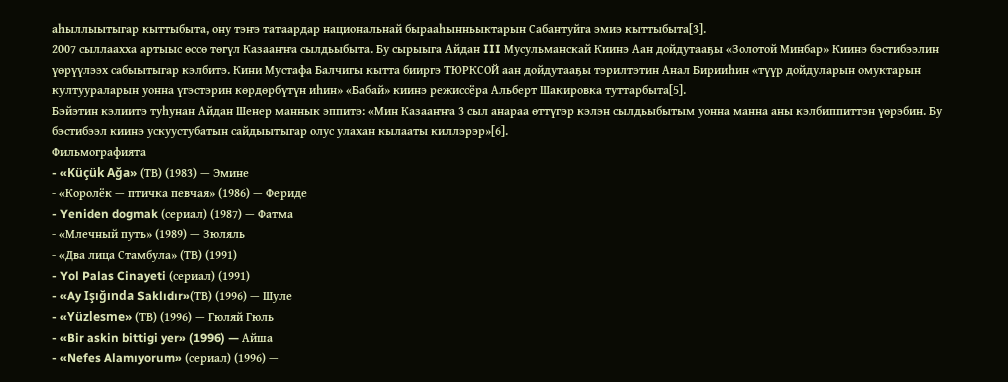аһыллыытыгар кыттыбыта, ону тэҥэ татаардар национальнай бырааһынньыктарын Сабантуйга эмиэ кыттыбыта[3].
2007 сыллаахха артыыс өссө төгүл Казааҥҥа сылдьыбыта. Бу сырыыга Айдан III Мусульманскай Киинэ Аан дойдутааҕы «Золотой Минбар» Киинэ бэстибээлин үөрүүлээх сабыытыгар кэлбитэ. Кини Мустафа Балчигы кытта бииргэ ТЮРКСОЙ аан дойдутааҕы тэрилтэтин Анал Бирииһин «түүр дойдуларын омуктарын култуураларын уонна үгэстэрин көрдөрбүтүн иһин» «Бабай» киинэ режиссёра Альберт Шакировка туттарбыта[5].
Бэйэтин кэлиитэ туһунан Айдан Шенер маннык эппитэ: «Мин Казааҥҥа 3 сыл анараа өттүгэр кэлэн сылдьыбытым уонна манна аны кэлбиппиттэн үөрэбин. Бу бэстибээл киинэ ускуустубатын сайдыытыгар олус улахан кылааты киллэрэр»[6].
Фильмографията
- «Küçük Ağa» (ТВ) (1983) — Эмине
- «Королёк — птичка певчая» (1986) — Фериде
- Yeniden dogmak (сериал) (1987) — Фатма
- «Млечный путь» (1989) — Зюляль
- «Два лица Стамбула» (ТВ) (1991)
- Yol Palas Cinayeti (сериал) (1991)
- «Ay Işığında Saklıdır»(ТВ) (1996) — Шуле
- «Yüzlesme» (ТВ) (1996) — Гюляй Гюль
- «Bir askin bittigi yer» (1996) — Айша
- «Nefes Alamıyorum» (сериал) (1996) —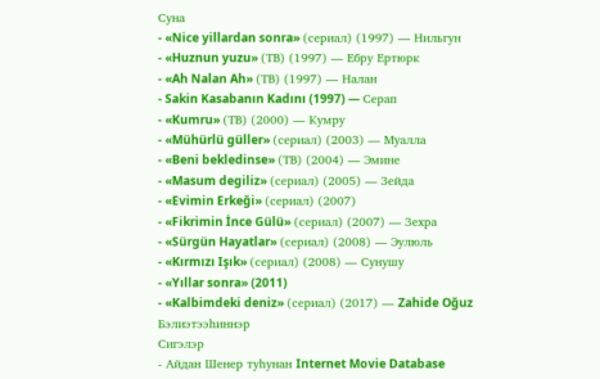Суна
- «Nice yillardan sonra» (сериал) (1997) — Нильгун
- «Huznun yuzu» (ТВ) (1997) — Ебру Ертюрк
- «Ah Nalan Ah» (ТВ) (1997) — Налан
- Sakin Kasabanın Kadını (1997) — Серап
- «Kumru» (ТВ) (2000) — Кумру
- «Mühürlü güller» (сериал) (2003) — Муалла
- «Beni bekledinse» (ТВ) (2004) — Эмине
- «Masum degiliz» (сериал) (2005) — Зейда
- «Evimin Erkeği» (сериал) (2007)
- «Fikrimin İnce Gülü» (сериал) (2007) — Зехра
- «Sürgün Hayatlar» (сериал) (2008) — Эулюль
- «Kırmızı Işık» (сериал) (2008) — Сунушу
- «Yıllar sonra» (2011)
- «Kalbimdeki deniz» (сериал) (2017) — Zahide Oğuz
Бэлиэтээһиннэр
Сигэлэр
- Айдан Шенер туhунан Internet Movie Database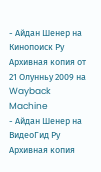- Айдан Шенер на Кинопоиск Ру Архивная копия от 21 Олунньу 2009 на Wayback Machine
- Айдан Шенер на ВидеоГид Ру Архивная копия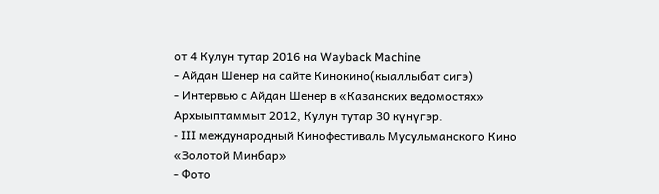от 4 Кулун тутар 2016 на Wayback Machine
- Айдан Шенер на сайте Кинокино(кыаллыбат сигэ)
- Интервью с Айдан Шенер в «Казанских ведомостях» Архыыптаммыт 2012, Кулун тутар 30 күнүгэр.
- III международный Кинофестиваль Мусульманского Кино «Золотой Минбар»
- Фото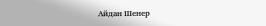Айдан Шенер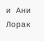и Ани Лорак